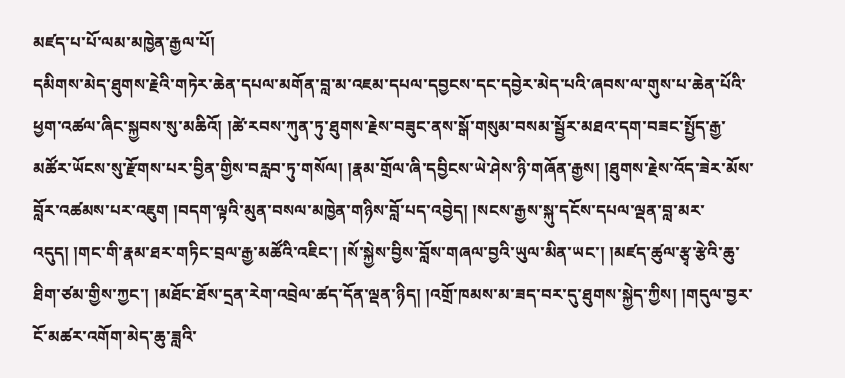མཛད་པ་པོ་ལམ་མཁྱེན་རྒྱལ་པོ།
དམིགས་མེད་ཐུགས་རྗེའི་གཏེར་ཆེན་དཔལ་མགོན་བླ་མ་འཇམ་དཔལ་དབྱངས་དང་དབྱེར་མེད་པའི་ཞབས་ལ་གུས་པ་ཆེན་པོའི་ཕྱག་འཚལ་ཞིང་སྐྱབས་སུ་མཆིའོ། །ཚེ་རབས་ཀུན་ཏུ་ཐུགས་རྗེས་བཟུང་ནས་སྒོ་གསུམ་བསམ་སྦྱོར་མཐའ་དག་བཟང་སྤྱོད་རྒྱ་མཚོར་ཡོངས་སུ་རྫོགས་པར་བྱིན་གྱིས་བརླབ་ཏུ་གསོལ། །རྣམ་གྲོལ་ཞི་དབྱིངས་ཡེ་ཤེས་ཉི་གཞོན་རྒྱས། །ཐུགས་རྗེས་འོད་ཟེར་མོས་བློར་འཚམས་པར་འཇུག །བདག་ལྟའི་མུན་བསལ་མཁྱེན་གཉིས་བློ་པད་འབྱེད། །སངས་རྒྱས་སྐུ་དངོས་དཔལ་ལྡན་བླ་མར་འདུད། །གང་གི་རྣམ་ཐར་གཏིང་བྲལ་རྒྱ་མཚོའི་འཇིང་། །སོ་སྐྱེས་བྱིས་བློས་གཞལ་བྱའི་ཡུལ་མིན་ཡང་། །མཛད་ཚུལ་རྩྭ་རྩེའི་ཆུ་ཐིག་ཙམ་གྱིས་ཀྱང་། །མཐོང་ཐོས་དྲན་རེག་འབྲེལ་ཚད་དོན་ལྡན་ཉིད། །འགྲོ་ཁམས་མ་ཟད་བར་དུ་ཐུགས་སྐྱེད་ཀྱིས། །གདུལ་བྱར་ངོ་མཚར་འགོག་མེད་ཆུ་ཟླའི་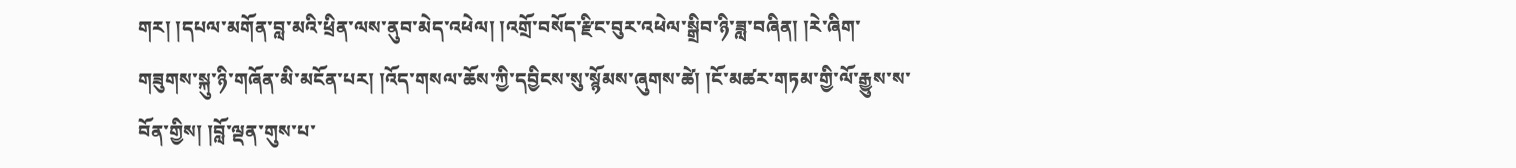གར། །དཔལ་མགོན་བླ་མའི་ཕྲིན་ལས་ནུབ་མེད་འཕེལ། །འགྲོ་བསོད་རྫིང་བུར་འཕེལ་སྒྲིབ་ཉི་ཟླ་བཞིན། །རེ་ཞིག་གཟུགས་སྐུ་ཉི་གཞོན་མི་མངོན་པར། །འོད་གསལ་ཆོས་ཀྱི་དབྱིངས་སུ་སྙོམས་ཞུགས་ཚེ། །ངོ་མཚར་གཏམ་གྱི་ལོ་རྒྱུས་ས་བོན་གྱིས། །བློ་ལྡན་གུས་པ་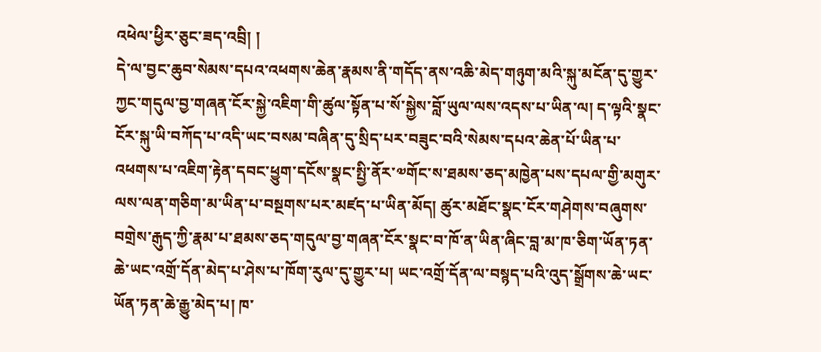འཕེལ་ཕྱིར་ཅུང་ཟད་འབྲི། །
དེ་ལ་བྱང་ཆུབ་སེམས་དཔའ་འཕགས་ཆེན་རྣམས་ནི་གདོད་ནས་འཆི་མེད་གཉུག་མའི་སྐུ་མངོན་དུ་གྱུར་ཀྱང་གདུལ་བྱ་གཞན་ངོར་སྐྱེ་འཇིག་གི་ཚུལ་སྟོན་པ་སོ་སྐྱེས་བློ་ཡུལ་ལས་འདས་པ་ཡིན་ལ། ད་ལྟའི་སྣང་ངོར་སྐུ་ཡི་བཀོད་པ་འདི་ཡང་བསམ་བཞིན་དུ་སྲིད་པར་བཟུང་བའི་སེམས་དཔའ་ཆེན་པོ་ཡིན་པ་འཕགས་པ་འཇིག་རྟེན་དབང་ཕྱུག་དངོས་སྣང་སྤྱི་ནོར་༧གོང་ས་ཐམས་ཅད་མཁྱེན་པས་དཔལ་གྱི་མགུར་ལས་ལན་གཅིག་མ་ཡིན་པ་བསྔགས་པར་མཛད་པ་ཡིན་མོད། ཚུར་མཐོང་སྣང་ངོར་གཤེགས་བཞུགས་བགྲེས་རྒུད་ཀྱི་རྣམ་པ་ཐམས་ཅད་གདུལ་བྱ་གཞན་ངོར་སྣང་བ་ཁོ་ན་ཡིན་ཞིང་བླ་མ་ཁ་ཅིག་ཡོན་ཏན་ཆེ་ཡང་འགྲོ་དོན་མེད་པ་ཤེས་པ་ཁོག་རུལ་དུ་གྱུར་པ། ཡང་འགྲོ་དོན་ལ་བསྙད་པའི་འུད་སྒྲོགས་ཆེ་ཡང་ཡོན་ཏན་ཆེ་རྒྱུ་མེད་པ། ཁ་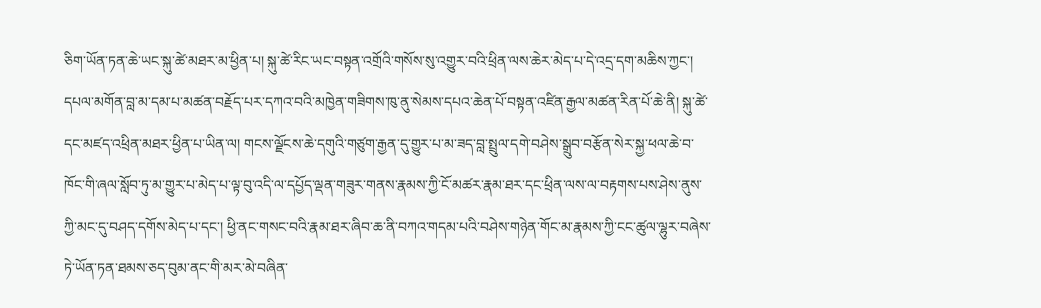ཅིག་ཡོན་ཏན་ཆེ་ཡང་སྐུ་ཚེ་མཐར་མ་ཕྱིན་པ། སྐུ་ཚེ་རིང་ཡང་བསྟན་འགྲོའི་གསོས་སུ་འགྱུར་བའི་ཕྲིན་ལས་ཆེར་མེད་པ་དེ་འདྲ་དག་མཆིས་ཀྱང་། དཔལ་མགོན་བླ་མ་དམ་པ་མཚན་བརྗོད་པར་དཀའ་བའི་མཁྱེན་གཟིགས་ཁུ་ནུ་སེམས་དཔའ་ཆེན་པོ་བསྟན་འཛིན་རྒྱལ་མཚན་རིན་པོ་ཆེ་ནི། སྐུ་ཚེ་དང་མཛད་འཕྲིན་མཐར་ཕྱིན་པ་ཡིན་ལ། གངས་ལྗོངས་ཆེ་དགུའི་གཙུག་རྒྱན་དུ་གྱུར་པ་མ་ཟད་བླ་སྤྲུལ་དགེ་བཤེས་སྒྲུབ་བརྩོན་སེར་སྐྱ་ཕལ་ཆེ་བ་ཁོང་གི་ཞལ་སློབ་ཏུ་མ་གྱུར་པ་མེད་པ་ལྟ་བུ་འདི་ལ་དཔྱོད་ལྡན་གཟུར་གནས་རྣམས་ཀྱི་ངོ་མཚར་རྣམ་ཐར་དང་ཕྲིན་ལས་ལ་བརྟགས་པས་ཤེས་ནུས་ཀྱི་མང་དུ་བཤད་དགོས་མེད་པ་དང་། ཕྱི་ནང་གསང་བའི་རྣམ་ཐར་ཞིབ་ཆ་ནི་བཀའ་གདམ་པའི་བཤེས་གཉེན་གོང་མ་རྣམས་ཀྱི་ངང་ཚུལ་ལྷུར་བཞེས་ཏེ་ཡོན་ཏན་ཐམས་ཅད་བུམ་ནང་གི་མར་མེ་བཞིན་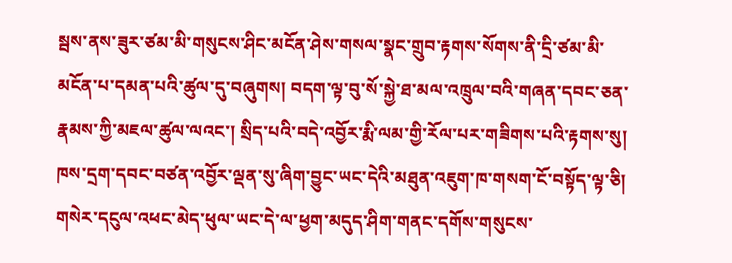སྦས་ནས་ཟུར་ཙམ་མི་གསུངས་ཤིང་མངོན་ཤེས་གསལ་སྣང་གྲུབ་རྟགས་སོགས་ནི་དྲི་ཙམ་མི་མངོན་པ་དམན་པའི་ཚུལ་དུ་བཞུགས། བདག་ལྟ་བུ་སོ་སྐྱེ་ཐ་མལ་འཁྲུལ་བའི་གཞན་དབང་ཅན་རྣམས་ཀྱི་མཇལ་ཚུལ་ལའང་། སྲིད་པའི་བདེ་འབྱོར་རྨི་ལམ་གྱི་རོལ་པར་གཟིགས་པའི་རྟགས་སུ། ཁས་དྲག་དབང་བཙན་འབྱོར་ལྡན་སུ་ཞིག་བྱུང་ཡང་དེའི་མཐུན་འཇུག་ཁ་གསག་ངོ་བསྟོད་ལྟ་ཅི། གསེར་དངུལ་འཕང་མེད་ཕུལ་ཡང་དེ་ལ་ཕྱག་མདུད་ཤིག་གནང་དགོས་གསུངས་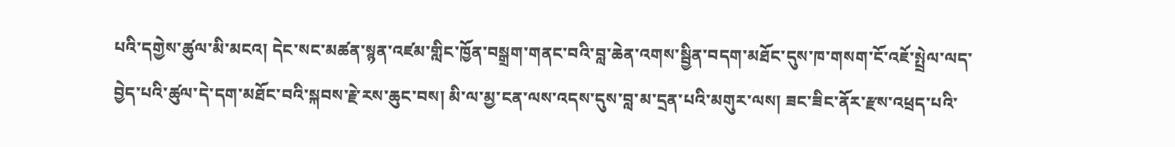པའི་དགྱེས་ཚུལ་མི་མངའ། དེང་སང་མཚན་སྙན་འཛམ་གླིང་ཁྱོན་བསྒྲག་གནང་བའི་བླ་ཆེན་འགས་སྦྱིན་བདག་མཐོང་དུས་ཁ་གསག་ངོ་འཇོ་སྤྲེལ་ལད་བྱེད་པའི་ཚུལ་དེ་དག་མཐོང་བའི་སྐབས་རྗེ་རས་ཆུང་བས། མི་ལ་མྱ་ངན་ལས་འདས་དུས་བླ་མ་དྲན་པའི་མགུར་ལས། ཟང་ཟིང་ནོར་རྫས་འཕྲད་པའི་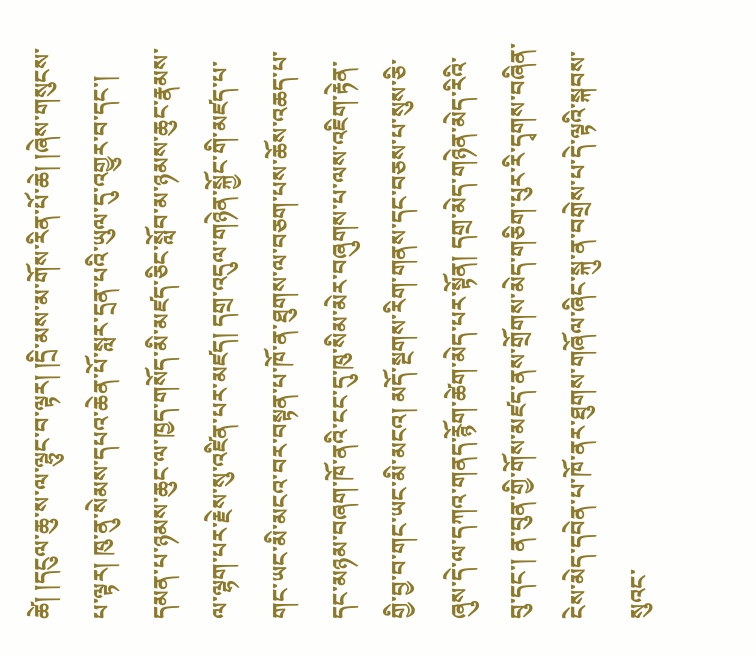ཚེ། །དངུལ་ཆུ་ས་ལ་ལྷུང་བ་ལྟར། །དྲི་མས་མ་གོས་རིན་པོ་ཆེ། །ཞེས་གསུངས་པ་ལྟར། ཁུ་ནུ་སེམས་དཔའ་ཆེན་པོ་སླར་དྲན་པའི་ཡུལ་དུ་འགྱུར་བ་དང་། དམན་པ་ཉམས་ཆུང་ལ་ཁྱད་གསོད་མི་མཛད་ཅིང་སློབ་མ་ཉམས་ཆུང་རྣམས་ལ་ལྷག་པར་རྗེས་སུ་འཛིན་པར་མཛད། དགྲ་འདུལ་གཉེན་སྐྱོང་གི་མཛད་པ་གང་ཡང་མི་མངའ་བར་བསྟན་པ་ཁོ་ན་ཐུགས་ལ་བཅག་པས་ཆོས་འཆད་པ་དང་མཉམ་བཞག་ཁོ་ནའི་ངང་དུ་ཁུ་སིམ་མེར་བཞུགས་པ་ལས་འཇིག་རྟེན་གྱི་བྱ་བ་གང་ཡང་མི་མངའ། མདོ་སྔགས་རིག་གནས་དང་བཅས་པ་སུས་ཅི་ཞུས་དེ་ལ་དཀའ་གནད་རྙོག་ཚེག་མེད་པར་སྟོན། དགྲ་མེད་གཉེན་མེད་རིའི་བུ་དང་། ན་བུན་གྱི་གོས་མཛད་ནས་གྲོགས་མེད་གཅིག་པུར་རི་དྭགས་བཞིན་ངེས་མེད་དབེན་པ་ཁོ་ནར་ཐུགས་གཞོལ་ཞིང་སྐུ་ན་བགྲེས་པ་དེ་ལྟའི་སྐབས་སུའང་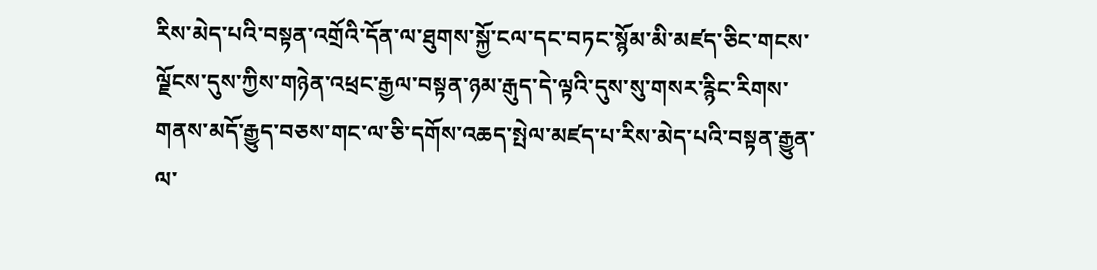རིས་མེད་པའི་བསྟན་འགྲོའི་དོན་ལ་ཐུགས་སྐྱོ་ངལ་དང་བཏང་སྙོམ་མི་མཛད་ཅིང་གངས་ལྗོངས་དུས་ཀྱིས་གཉེན་འཕྲང་རྒྱལ་བསྟན་ཉམ་རྒུད་དེ་ལྟའི་དུས་སུ་གསར་རྙིང་རིགས་གནས་མདོ་རྒྱུད་བཅས་གང་ལ་ཅི་དགོས་འཆད་སྤེལ་མཛད་པ་རིས་མེད་པའི་བསྟན་རྒྱུན་ལ་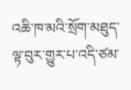འཆི་ཁ་མའི་སྲོག་མཐུད་ལྟ་བུར་གྱུར་པ་འདི་ཙམ་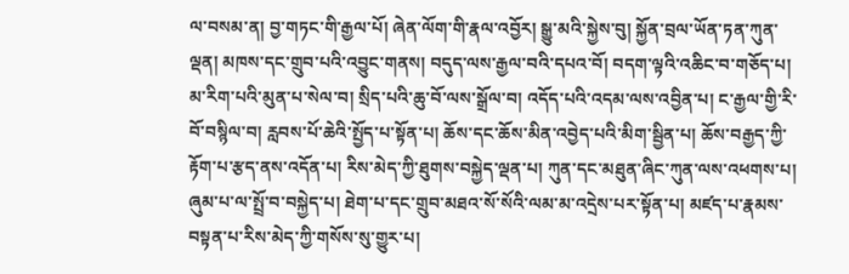ལ་བསམ་ན། བྱ་གཏང་གི་རྒྱལ་པོ། ཞེན་ལོག་གི་རྣལ་འབྱོར། སྒྱུ་མའི་སྐྱེས་བུ། སྐྱོན་བྲལ་ཡོན་ཏན་ཀུན་ལྡན། མཁས་དང་གྲུབ་པའི་འབྱུང་གནས། བདུད་ལས་རྒྱལ་བའི་དཔའ་བོ། བདག་ལྟའི་འཆིང་བ་གཅོད་པ། མ་རིག་པའི་མུན་པ་སེལ་བ། སྲིད་པའི་ཆུ་བོ་ལས་སྒྲོལ་བ། འདོད་པའི་འདམ་ལས་འབྱིན་པ། ང་རྒྱལ་གྱི་རི་བོ་བསྙིལ་བ། རླབས་པོ་ཆེའི་སྤྱོད་པ་སྟོན་པ། ཆོས་དང་ཆོས་མིན་འབྱེད་པའི་མིག་སྦྱིན་པ། ཆོས་བརྒྱད་ཀྱི་རྟོག་པ་རྩད་ནས་འདོན་པ། རིས་མེད་ཀྱི་ཐུགས་བསྐྱེད་ལྡན་པ། ཀུན་དང་མཐུན་ཞིང་ཀུན་ལས་འཕགས་པ། ཞུམ་པ་ལ་སྤྲོ་བ་བསྐྱེད་པ། ཐེག་པ་དང་གྲུབ་མཐའ་སོ་སོའི་ལམ་མ་འདྲེས་པར་སྟོན་པ། མཛད་པ་རྣམས་བསྟན་པ་རིས་མེད་ཀྱི་གསོས་སུ་གྱུར་པ།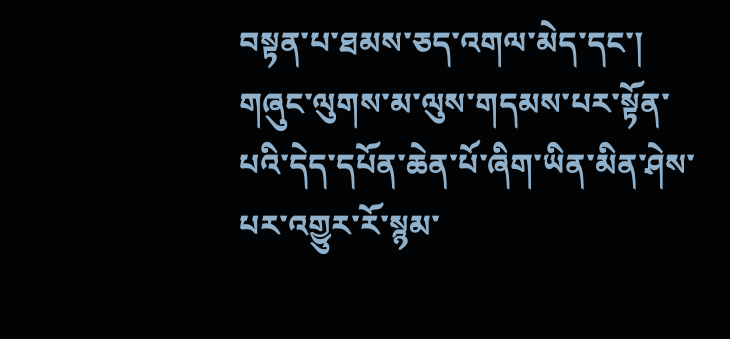བསྟན་པ་ཐམས་ཅད་འགལ་མེད་དང་། གཞུང་ལུགས་མ་ལུས་གདམས་པར་སྟོན་པའི་དེད་དཔོན་ཆེན་པོ་ཞིག་ཡིན་མིན་ཤེས་པར་འགྱུར་རོ་སྙམ་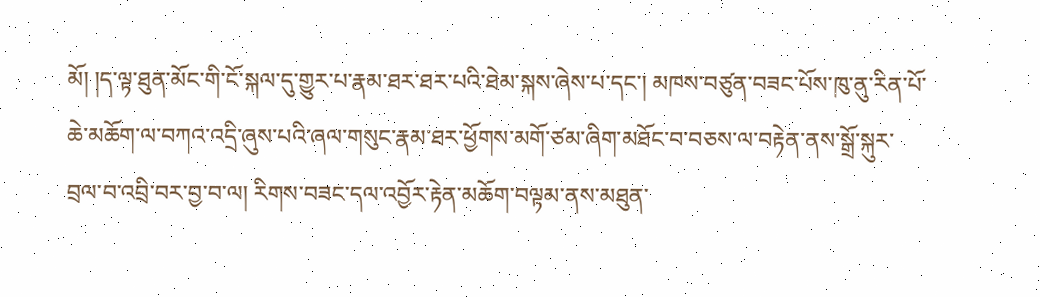མོ། །ད་ལྟ་ཐུན་མོང་གི་ངོ་སྐལ་དུ་གྱུར་པ་རྣམ་ཐར་ཐར་པའི་ཐེམ་སྐས་ཞེས་པ་དང་། མཁས་བཙུན་བཟང་པོས་ཁུ་ནུ་རིན་པོ་ཆེ་མཆོག་ལ་བཀའ་འདྲི་ཞུས་པའི་ཞལ་གསུང་རྣམ་ཐར་ཕྱོགས་མགོ་ཙམ་ཞིག་མཐོང་བ་བཅས་ལ་བརྟེན་ནས་སྒྲོ་སྐུར་བྲལ་བ་འབྲི་བར་བྱ་བ་ལ། རིགས་བཟང་དལ་འབྱོར་རྟེན་མཆོག་བལྟམ་ནས་མཐུན་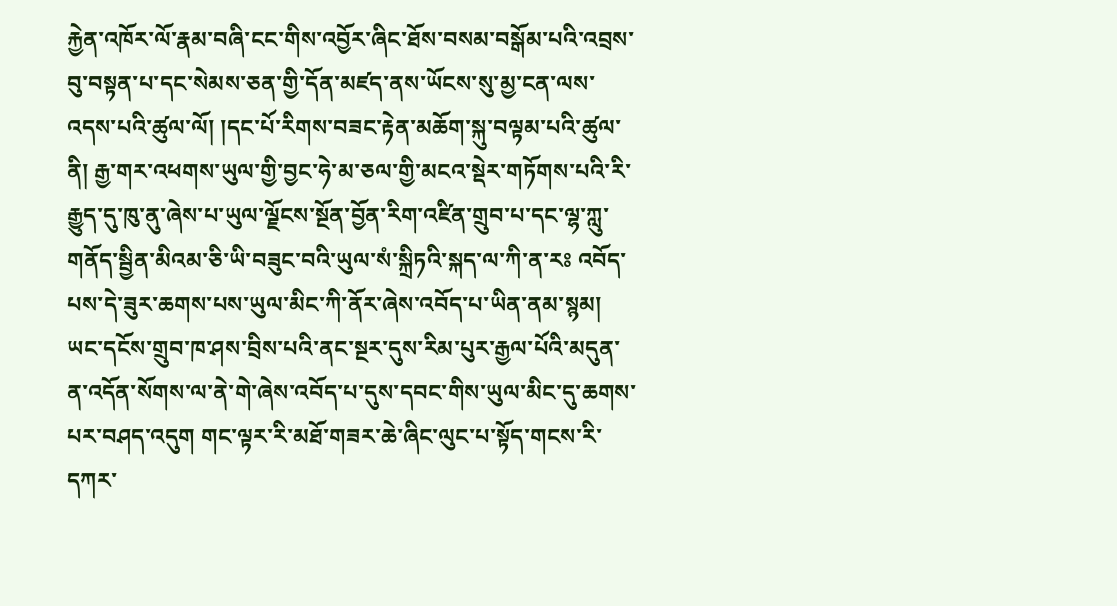རྐྱེན་འཁོར་ལོ་རྣམ་བཞི་ངང་གིས་འབྱོར་ཞིང་ཐོས་བསམ་བསྒོམ་པའི་འབྲས་བུ་བསྟན་པ་དང་སེམས་ཅན་གྱི་དོན་མཛད་ནས་ཡོངས་སུ་མྱ་ངན་ལས་འདས་པའི་ཚུལ་ལོ། །དང་པོ་རིགས་བཟང་རྟེན་མཆོག་སྐུ་བལྟམ་པའི་ཚུལ་ནི། རྒྱ་གར་འཕགས་ཡུལ་གྱི་བྱང་ཧེ་མ་ཅལ་གྱི་མངའ་སྡེར་གཏོགས་པའི་རི་རྒྱུད་དུ་ཁུ་ནུ་ཞེས་པ་ཡུལ་ལྗོངས་སྔོན་བྱོན་རིག་འཛིན་གྲུབ་པ་དང་ལྷ་ཀླུ་གནོད་སྦྱིན་མིའམ་ཅི་ཡི་བཟུང་བའི་ཡུལ་སཾ་སྐྲིཏའི་སྐད་ལ་ཀི་ན་རཿ འབོད་པས་དེ་ཟུར་ཆགས་པས་ཡུལ་མིང་ཀི་ནོར་ཞེས་འབོད་པ་ཡིན་ནམ་སྙམ། ཡང་དངོས་གྲུབ་ཁ་ཤས་བྲིས་པའི་ནང་སྔར་དུས་རིམ་པུར་རྒྱལ་པོའི་མདུན་ན་འདོན་སོགས་ལ་ནེ་གེ་ཞེས་འབོད་པ་དུས་དབང་གིས་ཡུལ་མིང་དུ་ཆགས་པར་བཤད་འདུག གང་ལྟར་རི་མཐོ་གཟར་ཆེ་ཞིང་ལུང་པ་སྟོད་གངས་རི་དཀར་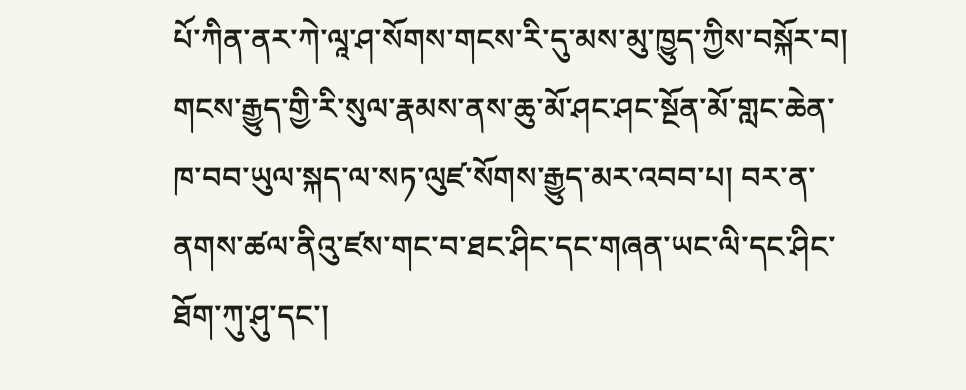པོ་ཀིན་ནར་ཀེ་ལཱ་ཤ་སོགས་གངས་རི་དུ་མས་མུ་ཁྱུད་ཀྱིས་བསྐོར་བ། གངས་རྒྱུད་གྱི་རི་སུལ་རྣམས་ནས་ཆུ་མོ་ཤང་ཤང་སྔོན་མོ་གླང་ཆེན་ཁ་བབ་ཡུལ་སྐད་ལ་སཏ་ལུཛ་སོགས་རྒྱུད་མར་འབབ་པ། བར་ན་ནགས་ཚལ་ནིའུ་ཛས་གང་བ་ཐང་ཤིང་དང་གཞན་ཡང་ལི་དང་ཤིང་ཐོག་ཀུ་ཤུ་དང་།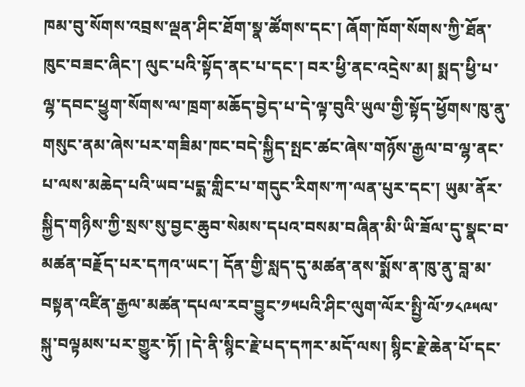ཁམ་བུ་སོགས་འབྲས་ལྡན་ཤིང་ཐོག་སྣ་ཚོགས་དང་། ཞོག་ཁོག་སོགས་ཀྱི་ཐོན་ཁུང་བཟང་ཞིང་། ལུང་པའི་སྟོད་ནང་པ་དང་། བར་ཕྱི་ནང་འདྲེས་མ། སྨད་ཕྱི་པ་ལྷ་དབང་ཕྱུག་སོགས་ལ་ཁྲག་མཆོད་བྱེད་པ་དེ་ལྟ་བུའི་ཡུལ་གྱི་སྟོད་ཕྱོགས་ཁུ་ནུ་གསུང་ནམ་ཞེས་པར་གཟིམ་ཁང་བདེ་སྐྱིད་སྤང་ཚང་ཞེས་གཉོས་རྒྱལ་བ་ལྷ་ནང་པ་ལས་མཆེད་པའི་ཡབ་པདྨ་གླིང་པ་གདུང་རིགས་ཀ་ལན་པུར་དང་། ཡུམ་ནོར་སྐྱིད་གཉིས་ཀྱི་སྲས་སུ་བྱང་ཆུབ་སེམས་དཔའ་བསམ་བཞིན་མི་ཡི་ཟོལ་དུ་སྣང་བ་མཚན་བརྗོད་པར་དཀའ་ཡང་། དོན་གྱི་སླད་དུ་མཚན་ནས་སྨོས་ན་ཁུ་ནུ་བླ་མ་བསྟན་འཛིན་རྒྱལ་མཚན་དཔལ་རབ་བྱུང་༡༥པའི་ཤིང་ལུག་ལོར་སྤྱི་ལོ་༡༨༩༥ལ་སྐུ་བལྟམས་པར་གྱུར་ཏོ། །དེ་ནི་སྙིང་རྗེ་པད་དཀར་མདོ་ལས། སྙིང་རྗེ་ཆེན་པོ་དང་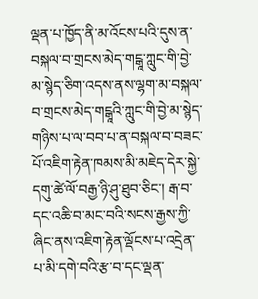ལྡན་པ་ཁྱོད་ནི་མ་འོངས་པའི་དུས་ན་བསྐལ་བ་གྲངས་མེད་གངྒཱ་ཀླུང་གི་བྱེ་མ་སྙེད་ཅིག་འདས་ནས་ལྷག་མ་བསྐལ་བ་གྲངས་མེད་གངྒཱའི་ཀླུང་གི་བྱེ་མ་སྙེད་གཉིས་པ་ལ་བབ་པ་ན་བསྐལ་བ་བཟང་པོ་འཇིག་རྟེན་ཁམས་མི་མཇེད་དེར་སྐྱེ་དགུ་ཚེ་ལོ་བརྒྱ་ཉི་ཤུ་ཐུབ་ཅིང་། རྒ་བ་དང་འཆི་བ་མང་བའི་སངས་རྒྱས་ཀྱི་ཞིང་ནས་འཇིག་རྟེན་ལྡོངས་པ་འདྲེན་པ་མི་དགེ་བའི་རྩ་བ་དང་ལྡན་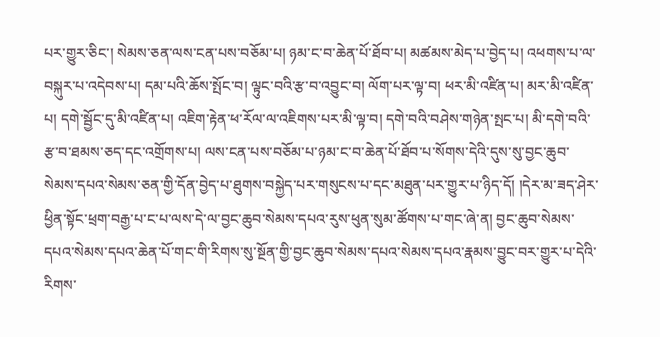པར་གྱུར་ཅིང་། སེམས་ཅན་ལས་ངན་པས་བཅོམ་པ། ཉམ་ང་བ་ཆེན་པོ་ཐོབ་པ། མཚམས་མེད་པ་བྱེད་པ། འཕགས་པ་ལ་བསྐུར་པ་འདེབས་པ། དམ་པའི་ཆོས་སྤོང་བ། ལྟུང་བའི་རྩ་བ་འབྱུང་བ། ལོག་པར་ལྟ་བ། ཕར་མི་འཛིན་པ། མར་མི་འཛིན་པ། དགེ་སྦྱོང་དུ་མི་འཛིན་པ། འཇིག་རྟེན་ཕ་རོལ་ལ་འཇིགས་པར་མི་ལྟ་བ། དགེ་བའི་བཤེས་གཉེན་སྤང་པ། མི་དགེ་བའི་རྩ་བ་ཐམས་ཅད་དང་འགྲོགས་པ། ལས་ངན་པས་བཅོམ་པ་ཉམ་ང་བ་ཆེན་པོ་ཐོབ་པ་སོགས་དེའི་དུས་སུ་བྱང་ཆུབ་སེམས་དཔའ་སེམས་ཅན་གྱི་དོན་བྱེད་པ་ཐུགས་བསྐྱེད་པར་གསུངས་པ་དང་མཐུན་པར་གྱུར་པ་ཉིད་དོ། །དེར་མ་ཟད་ཤེར་ཕྱིན་སྟོང་ཕྲག་བརྒྱ་པ་ང་པ་ལས་དེ་ལ་བྱང་ཆུབ་སེམས་དཔའ་རུས་ཕུན་སུམ་ཚོགས་པ་གང་ཞེ་ན། བྱང་ཆུབ་སེམས་དཔའ་སེམས་དཔའ་ཆེན་པོ་གང་གི་རིགས་སུ་སྔོན་གྱི་བྱང་ཆུབ་སེམས་དཔའ་སེམས་དཔའ་རྣམས་བྱུང་བར་གྱུར་པ་དེའི་རིགས་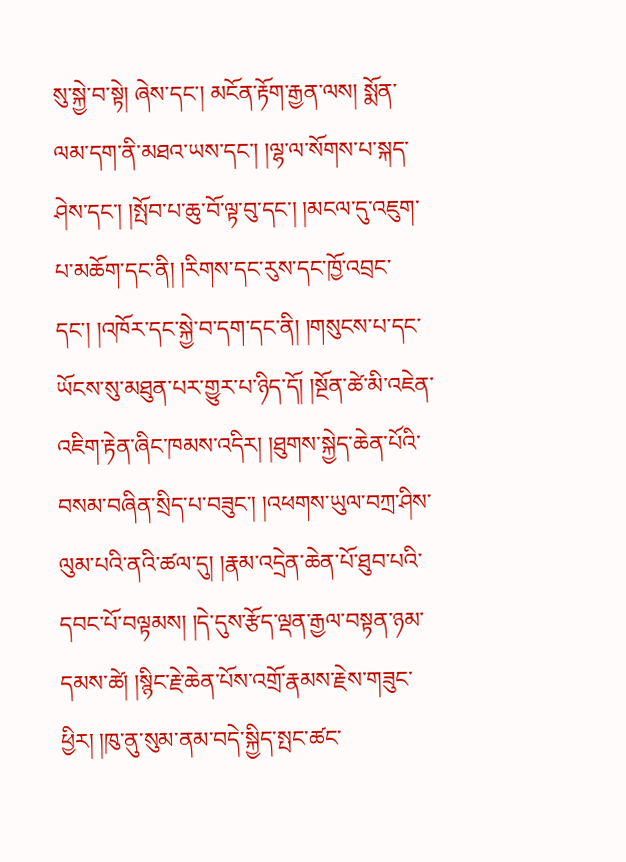སུ་སྐྱེ་བ་སྟེ། ཞེས་དང་། མངོན་རྟོག་རྒྱན་ལས། སྨོན་ལམ་དག་ནི་མཐའ་ཡས་དང་། །ལྷ་ལ་སོགས་པ་སྐད་ཤེས་དང་། །སྤོབ་པ་ཆུ་བོ་ལྟ་བུ་དང་། །མངལ་དུ་འཇུག་པ་མཆོག་དང་ནི། །རིགས་དང་རུས་དང་ཁྱོ་འབྲང་དང་། །འཁོར་དང་སྐྱེ་བ་དག་དང་ནི། །གསུངས་པ་དང་ཡོངས་སུ་མཐུན་པར་གྱུར་པ་ཉིད་དོ། །སྔོན་ཚེ་མི་འཇེན་འཇིག་རྟེན་ཞིང་ཁམས་འདིར། །ཐུགས་སྐྱེད་ཆེན་པོའི་བསམ་བཞིན་སྲིད་པ་བཟུང་། །འཕགས་ཡུལ་བཀྲ་ཤིས་ལུམ་པའི་ནའི་ཚལ་དུ། །རྣམ་འདྲེན་ཆེན་པོ་ཐུབ་པའི་དབང་པོ་བལྟམས། །དེ་དུས་རྩོད་ལྡན་རྒྱལ་བསྟན་ཉམ་དམས་ཚེ། །སྙིང་རྗེ་ཆེན་པོས་འགྲོ་རྣམས་རྗེས་གཟུང་ཕྱིར། །ཁུ་ནུ་སུམ་ནམ་བདེ་སྐྱིད་སྤང་ཚང་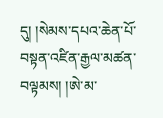དུ། །སེམས་དཔའ་ཆེན་པོ་བསྟན་འཛིན་རྒྱལ་མཚན་བལྟམས། །ཨེ་མ་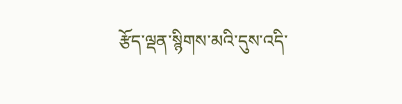རྩོད་ལྡན་སྙིགས་མའི་དུས་འདི་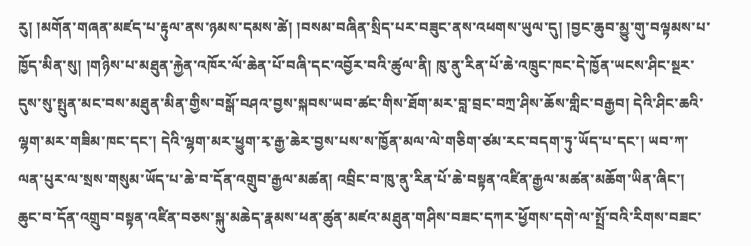རུ། །མགོན་གཞན་མཛད་པ་རྟུལ་ནས་ཉམས་དམས་ཚེ། །བསམ་བཞིན་སྲིད་པར་བཟུང་ནས་འཕགས་ཡུལ་དུ། །བྱང་ཆུབ་མྱུ་གུ་བལྟམས་པ་ཁྱོད་མིན་སུ། །གཉིས་པ་མཐུན་རྐྱེན་འཁོར་ལོ་ཆེན་པོ་བཞི་དང་འབྱོར་བའི་ཚུལ་ནི། ཁུ་ནུ་རིན་པོ་ཆེ་འཁྲུང་ཁང་དེ་ཁྱོན་ཡངས་ཤིང་སྔར་དུས་སུ་སྤུན་མང་བས་མཐུན་མིན་གྱིས་བསྒོ་བཤའ་བྱས་སྐབས་ཡབ་ཚང་གིས་ཐོག་མར་བླ་བྲང་བཀྲ་ཤིས་ཆོས་གླིང་བརྒྱབ། དེའི་ཤིང་ཆའི་ལྷག་མར་གཟིམ་ཁང་དང་། དེའི་ལྷག་མར་ཕྱུག་རྭ་རྒྱ་ཆེར་བྱས་པས་ས་ཁྱོན་མལ་ལེ་གཅིག་ཙམ་རང་བདག་ཏུ་ཡོད་པ་དང་། ཡབ་ཀ་ལན་པུར་ལ་སྲས་གསུམ་ཡོད་པ་ཆེ་བ་དོན་འགྲུབ་རྒྱལ་མཚན། འབྲིང་བ་ཁུ་ནུ་རིན་པོ་ཆེ་བསྟན་འཛིན་རྒྱལ་མཚན་མཆོག་ཡིན་ཞིང་། ཆུང་བ་དོན་འགྲུབ་བསྟན་འཛིན་བཅས་སྐུ་མཆེད་རྣམས་ཕན་ཚུན་མཛའ་མཐུན་གཤིས་བཟང་དཀར་ཕྱོགས་དགེ་ལ་སྤྲོ་བའི་རིགས་བཟང་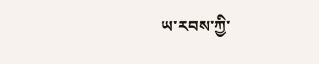ཡ་རབས་ཀྱི་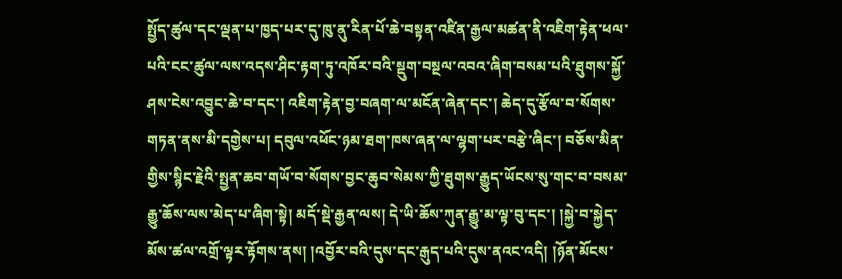སྤྱོད་ཚུལ་དང་ལྡན་པ་ཁྱད་པར་དུ་ཁུ་ནུ་རིན་པོ་ཆེ་བསྟན་འཛིན་རྒྱལ་མཚན་ནི་འཇིག་རྟེན་ཕལ་པའི་ངང་ཚུལ་ལས་འདས་ཤིང་རྟག་ཏུ་འཁོར་བའི་སྡུག་བསྔལ་འབའ་ཞིག་བསམ་པའི་ཐུགས་སྐྱོ་ཤས་ངེས་འབྱུང་ཆེ་བ་དང་། འཇིག་རྟེན་བྱ་བཞག་ལ་མངོན་ཞེན་དང་། ཆེད་དུ་རྩོལ་བ་སོགས་གཏན་ནས་མི་དགྱེས་པ། དབུལ་འཕོང་ཉམ་ཐག་ཁས་ཞན་ལ་ལྷག་པར་བརྩེ་ཞིང་། བཅོས་མིན་གྱིས་སྙིང་རྗེའི་སྤྱན་ཆབ་གཡོ་བ་སོགས་བྱང་ཆུབ་སེམས་ཀྱི་ཐུགས་རྒྱུད་ཡོངས་སུ་གང་བ་བསམ་རྒྱུ་ཆོས་ལས་མེད་པ་ཞིག་སྟེ། མདོ་སྡེ་རྒྱན་ལས། དེ་ཡི་ཆོས་ཀུན་རྒྱུ་མ་ལྟ་བུ་དང་། །སྐྱེ་བ་སྐྱེད་མོས་ཚལ་འགྲོ་ལྟར་རྟོགས་ནས། །འབྱོར་བའི་དུས་དང་རྒུད་པའི་དུས་ནའང་འདི། །ཉོན་མོངས་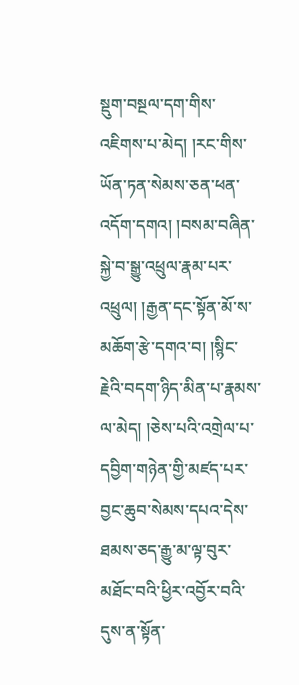སྡུག་བསྔལ་དག་གིས་འཇིགས་པ་མེད། །རང་གིས་ཡོན་ཏན་སེམས་ཅན་ཕན་འདོག་དགའ། །བསམ་བཞིན་སྐྱེ་བ་སྒྱུ་འཕྲུལ་རྣམ་པར་འཕྲུལ། །རྒྱན་དང་སྟོན་མོ་ས་མཆོག་རྩེ་དགའ་བ། །སྙིང་རྗེའི་བདག་ཉིད་མིན་པ་རྣམས་ལ་མེད། །ཅེས་པའི་འགྲེལ་པ་དབྱིག་གཉེན་གྱི་མཛད་པར་བྱང་ཆུབ་སེམས་དཔའ་དེས་ཐམས་ཅད་རྒྱུ་མ་ལྟ་བུར་མཐོང་བའི་ཕྱིར་འབྱོར་བའི་དུས་ན་སྟོན་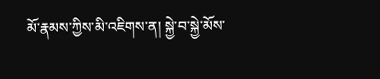མོ་རྣམས་ཀྱིས་མི་འཇིགས་ན། སྐྱེ་བ་སྐྱེ་མོས་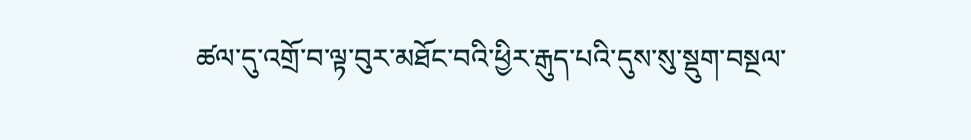ཚལ་དུ་འགྲོ་བ་ལྟ་བུར་མཐོང་བའི་ཕྱིར་རྒུད་པའི་དུས་སུ་སྡུག་བསྔལ་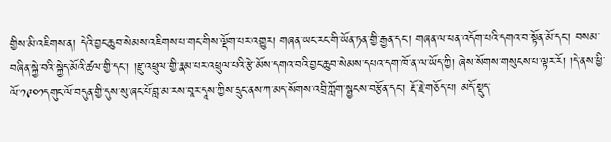གྱིས་མི་འཇིགས་ན། དེའི་བྱང་ཆུབ་སེམས་འཇིགས་པ་གང་གིས་ལྡོག་པར་འགྱུར། གཞན་ཡང་རང་གི་ཡོན་ཏན་གྱི་རྒྱན་དང་། གཞན་ལ་ཕན་འདོག་པའི་དགའ་བ་སྟོན་མོ་དང་། བསམ་བཞིན་སྐྱེ་བའི་སྐྱེད་མོའི་ཚལ་གྱི་དང་། །རྫུ་འཕྲུལ་གྱི་རྣམ་པར་འཕྲུལ་པའི་རྩེ་མོས་དགའ་བའི་བྱང་ཆུབ་སེམས་དཔའ་དག་ཁོ་ན་ལ་ཡོད་ཀྱི། ཞེས་སོགས་གསུངས་པ་ལྟར་རོ། །དེ་ནས་ཕྱི་ལོ་༡༩༠༡དགུང་ལོ་བདུན་གྱི་དུས་སུ་ཞང་པོ་བླ་མ་རས་བཱར་དཱས་ཀྱིས་དྲུང་ནས་ཀ་མད་སོགས་འབྲི་ཀློག་སྦྱངས་བརྩོན་དང་། རྡོ་རྗེ་གཅོད་པ། མདོ་སྡུད་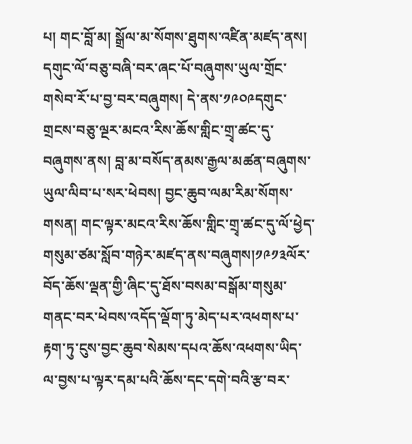པ། གང་བློ་མ། སྒྲོལ་མ་སོགས་ཐུགས་འཛིན་མཛད་ནས། དགུང་ལོ་བཅུ་བཞི་བར་ཞང་པོ་བཞུགས་ཡུལ་གྲོང་གསེབ་རོ་པ་བྱ་བར་བཞུགས། དེ་ནས་༡༩༠༩དགུང་གྲངས་བཅུ་ལྔར་མངའ་རིས་ཆོས་གླིང་གྲྭ་ཚང་དུ་བཞུགས་ནས། བླ་མ་བསོད་ནམས་རྒྱལ་མཚན་བཞུགས་ཡུལ་ལིབ་པ་སར་ཕེབས། བྱང་ཆུབ་ལམ་རིམ་སོགས་གསན། གང་ལྟར་མངའ་རིས་ཆོས་གླིང་གྲྭ་ཚང་དུ་ལོ་ཕྱེད་གསུམ་ཙམ་སློབ་གཉེར་མཛད་ནས་བཞུགས།༡༩༡༣ལོར་བོད་ཆོས་ལྡན་གྱི་ཞིང་དུ་ཐོས་བསམ་བསྒོམ་གསུམ་གནང་བར་ཕེབས་འདོད་ལྡོག་ཏུ་མེད་པར་འཕགས་པ་རྟག་ཏུ་ངུས་བྱང་ཆུབ་སེམས་དཔའ་ཆོས་འཕགས་ཡིད་ལ་བྱས་པ་ལྟར་དམ་པའི་ཆོས་དང་དགེ་བའི་རྩ་བར་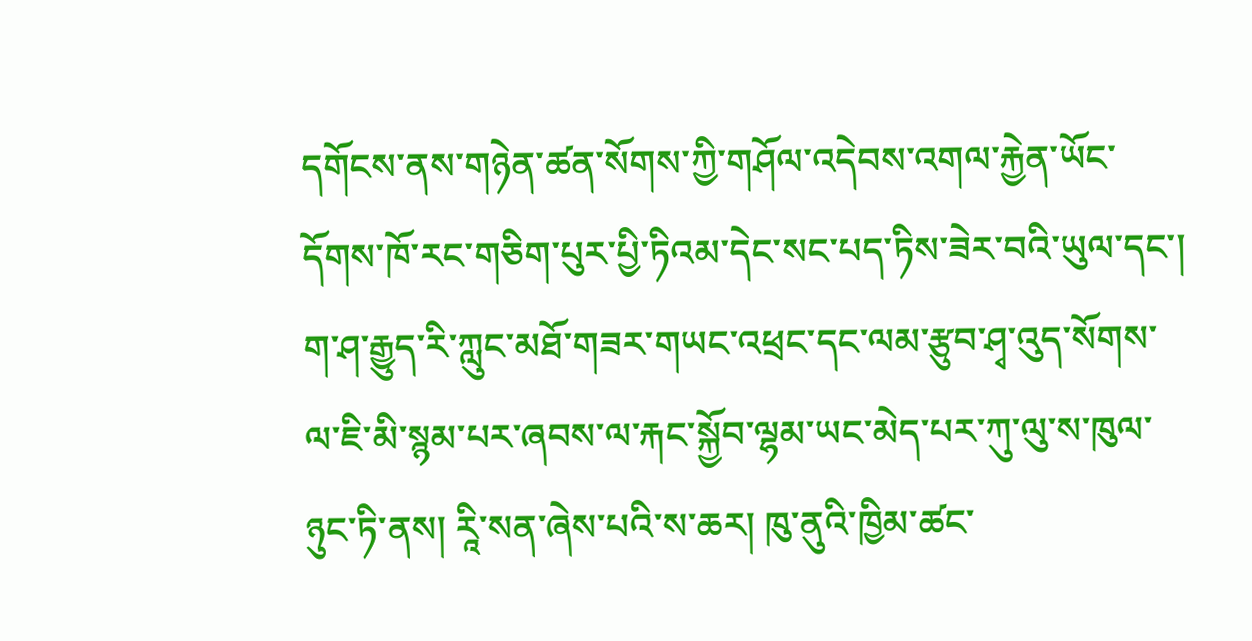དགོངས་ནས་གཉེན་ཚན་སོགས་ཀྱི་གཤོལ་འདེབས་འགལ་རྐྱེན་ཡོང་དོགས་ཁོ་རང་གཅིག་པུར་པྱི་ཏིའམ་དེང་སང་པད་ཏིས་ཟེར་བའི་ཡུལ་དང་། ག་ཤ་རྒྱུད་རི་ཀླུང་མཐོ་གཟར་གཡང་འཕྲང་དང་ལམ་རྩུབ་ཤྭ་འུད་སོགས་ལ་ཇི་མི་སྙམ་པར་ཞབས་ལ་རྐང་སྐྱོབ་ལྷམ་ཡང་མེད་པར་ཀུ་ལུ་ས་ཁུལ་ཉུང་ཏི་ནས། རཱི་སན་ཞེས་པའི་ས་ཆར། ཁུ་ནུའི་ཁྱིམ་ཚང་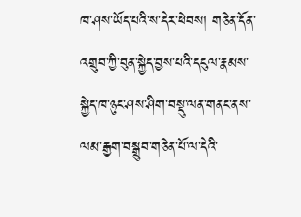ཁ་ཤས་ཡོད་པའི་ས་དེར་ཕེབས། གཅེན་དོན་འགྲུབ་ཀྱི་བུན་སྐྱེད་བྱས་པའི་དངུལ་རྣམས་སྐྱེད་ཁ་ཉུང་ཤས་ཤིག་བསྡུ་ལན་གནང་ནས་ལམ་རྒྱག་བསྒྲུབ་གཅེན་པོ་ལ་དེའི་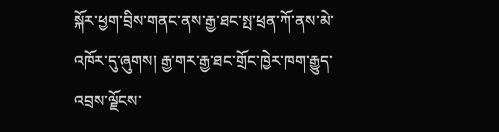སྐོར་ཕྱག་བྲིས་གནང་ནས་རྒྱ་ཐང་སྤ་ཕྲན་ཀོ་ནས་མེ་འཁོར་དུ་ཞུགས། རྒྱ་གར་རྒྱ་ཐང་གྲོང་ཁྱེར་ཁག་རྒྱུད་འབྲས་ལྗོངས་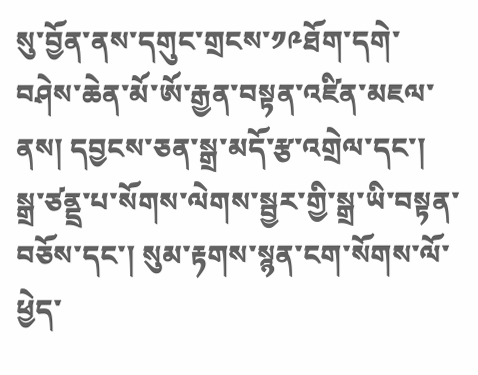སུ་བྱོན་ནས་དགུང་གྲངས་༡༩ཐོག་དགེ་བཤེས་ཆེན་མོ་ཨོ་རྒྱན་བསྟན་འཛིན་མཇལ་ནས། དབྱངས་ཅན་སྒྲ་མདོ་རྩ་འགྲེལ་དང་། སྒྲ་ཙནྡྲ་པ་སོགས་ལེགས་སྦྱར་གྱི་སྒྲ་ཡི་བསྟན་བཅོས་དང་། སུམ་རྟགས་སྙན་ངག་སོགས་ལོ་ཕྱེད་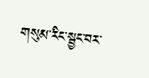གསུམ་རིང་སྦྱང་བར་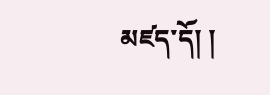མཛད་དོ། །